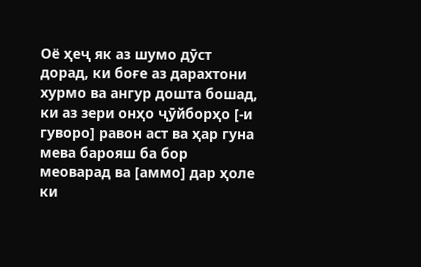Оё ҳеҷ як аз шумо дӯст дорад, ки боғе аз дарахтони хурмо ва ангур дошта бошад, ки аз зери онҳо ҷӯйборҳо [-и гуворо] равон аст ва ҳар гуна мева барояш ба бор меоварад ва [аммо] дар ҳоле ки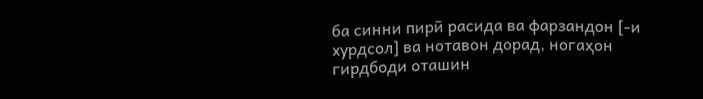ба синни пирӣ расида ва фарзандон [-и хурдсол] ва нотавон дорад, ногаҳон гирдбоди оташин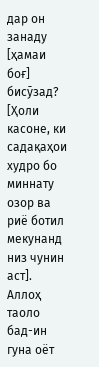дар он занаду [ҳамаи боғ] бисӯзад? [Ҳоли касоне, ки садақаҳои худро бо миннату озор ва риё ботил мекунанд низ чунин аст]. Аллоҳ таоло бад-ин гуна оёт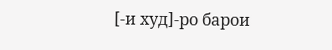[-и худ]-ро барои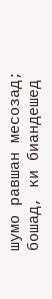шумо равшан месозад; бошад, ки биандешед